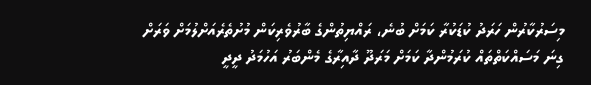މިސަރުކާރުން ހަރަދު ކުޑަކުރާ ކަމަށް ބުނެ، ރައްޔިތުންގެ ބާރުވެރިކަން މުށުތެރެއަށްލުމަށް ވަރަށް ގިނަ މަސައްކަތްތައް ކުރަމުންދާ ކަމަށް މަރަދޫ ދާއިރާގެ މެންބަރު އަހުމަދު ދީދީ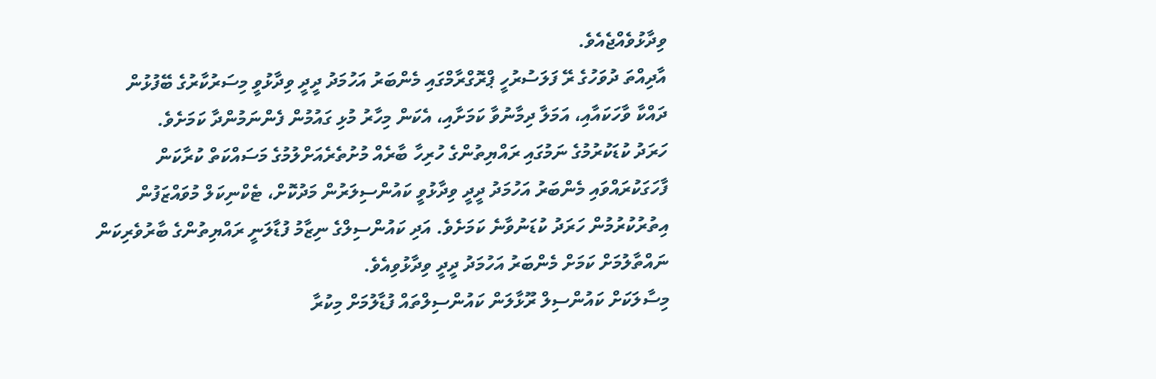ވިދާޅުވެއްޖެއެވެ.
އާދިއްތަ ދުވަހުގެ ރޭ ފަލަސުރުހީ ޕްރޮގްރާމްގައި މެންބަރު އަހުމަދު ދީދީ ވިދާޅުވީ މިސަރުކާރުގެ ބޭފުޅުން ދައްކާ ވާހަކައާއި، އަމަލާ ދިމާނުވާ ކަމަށާއި، އެކަން މިހާރު މުޅި ގައުމުން ފެންނަމުންދާ ކަމަށެވެ.
ހަރަދު ކުޑަކުރުމުގެ ނަމުގައި ރައްޔިތުންގެ ހުރިހާ ބާރެއް މުށުތެރެއަށްލުމުގެ މަސައްކަތް ކުރާކަން ފާހަގަކުރައްވައި މެންބަރު އަހުމަދު ދީދީ ވިދާޅުވީ ކައުންސިލަރުން މަދުކޮށް، ޓެކްނިކަލް މުވައްޒަފުން އިތުރުކުރުމުން ހަރަދު ކުޑަނުވާނެ ކަމަށެވެ. އަދި ކައުންސިލްގެ ނިޒާމު ފުޑާލަނީ ރައްޔިތުންގެ ބާރުވެރިކަން ނައްތާލުމަށް ކަމަށް މެންބަރު އަހުމަދު ދީދީ ވިދާޅުވިއެވެ.
މިސާލަކަށް ކައުންސިލް ރޫޅާލަން ކައުންސިލްތައް ފުޑާލުމަށް މިކުރާ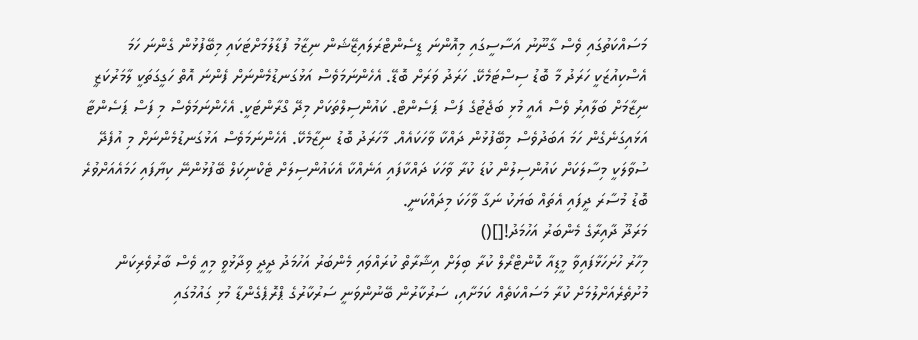މަސައްކަތުގައި ވެސް ގާނޫނު އަސާސީގައި މިއޮންނަ ޑީސެންޓްރަލައިޒޭޝަން ނިޒާމު ފުޑާލުމަށްޓަކައި މިބޭފުޅުން ގެންނަ ހަމަ އެސްކިއުޒަކީ ހަރަދު މާ ބޮޑު ސިސްޓަމެކޭ. ހަރަދު ވަރަށް ބޮޑޭ. އެހެންނަމަވެސް އަޅުގަނޑުމެންނަށް ފެންނަ އޮތް ހަގީގަތަކީ ލާމަރުކަޒީ ނިޒާމަށް ބަލާއިރު ވެސް އެއީ މުޅި ބަޖެޓުގެ ފަސް ޕަސެންޓް. ކައުންސިލްތަކަށް މިދޭ ގްރާންޓަކީ. އެހެންނަމަވެސް މި ފަސް ޕަސެންޓާ އަޅައިގަނެގެން ހަމަ އަބަދުވެސް މިބޭފުޅުން ދައްކާ ވާހަކައެއް. މާހަރަދު ބޮޑު ނިޒާމެކޭ. އެހެންނަމަވެސް އަޅުގަނޑުމެންނަށް މި އުފެދޭ ސުވާލަކީ މިސާލަކަށް ކައުންސިލުން ކުޑަ ކުރާ ވާހަކަ ދައްކާފައި އަނެއްކާ އެކައުންސިލަށް ޓެކްނިކަލް ބޭފުޅުންނޭ ކިޔާފައި ހަމައެއަށްވުރެ ބޮޑު މުސާރަ ދީފައި އެތައް ބަޔަކު ނަގާ ވާހަކަ މިދައްކަނީ.
މަރަދޫ ދާއިރާގެ މެންބަރު އަހުމަދު![]()
މިހާރު ހުށަހަޅާފައިވާ މީޑިއާ ކޮންޓްރޯލް ކުރާ ބިލަށް އިޝާރާތް ކުރައްވައި މެންބަރު އަހުމަދު ދީދީ ވިދާޅުވީ މިއީ ވެސް ބާރުވެރިކަން މުށުތެރެއަށްލުމަށް ކުރާ މަސައްކަތެއް ކަމަށާއި، ސަރުކާރުން ބޭނުންވަނީ ސަރުކާރުގެ ޕްރޮޕެގެންޑާ މުޅި ގައުމުގައި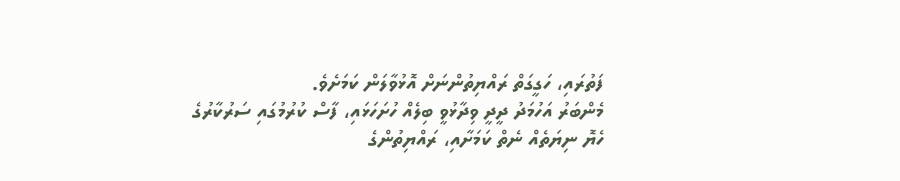ފަތުރައި، ހަގީގަތް ރައްޔިތުންނަށް އޮޅުވާލަން ކަމަށެވެ.
މެންބަރު އަހުމަދު ދީދީ ވިދާޅުވީ ބިލެއް ހުށަހަޅައި، ފާސް ކުރުމުގައި ސަރުކާރުގެ ހެޔޮ ނިޔަތެއް ނެތް ކަމަށާއި، ރައްޔިތުންގެ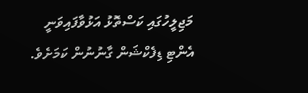މަޖިލީހުގައި ކަސްތޮޅު އަޅުވާފައިވަނީ އެންޓި ޑިފެކްޝަން ގާނުނުން ކަމަށެވެ.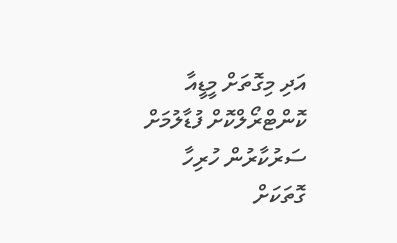އަދި މިގޮތަށް މީޑީއާ ކޮންޓްރޯލްކޮށް ފުޑާލުމަށް ސަރުކާރުން ހުރިހާ ގޮތަކަށް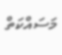މަސައްކަތް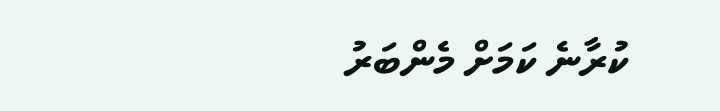ކުރާނެ ކަމަށް މެންބަރު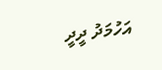އަހުމަދު ދީދީ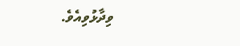ވިދާޅުވިއެވެ.